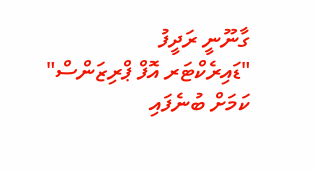ގާނޫނީ ރަދީފު
"ޑައިރެކްޓަރ އޮފް ޕްރިޒަންސް" ކަމަށް ބުނެފައި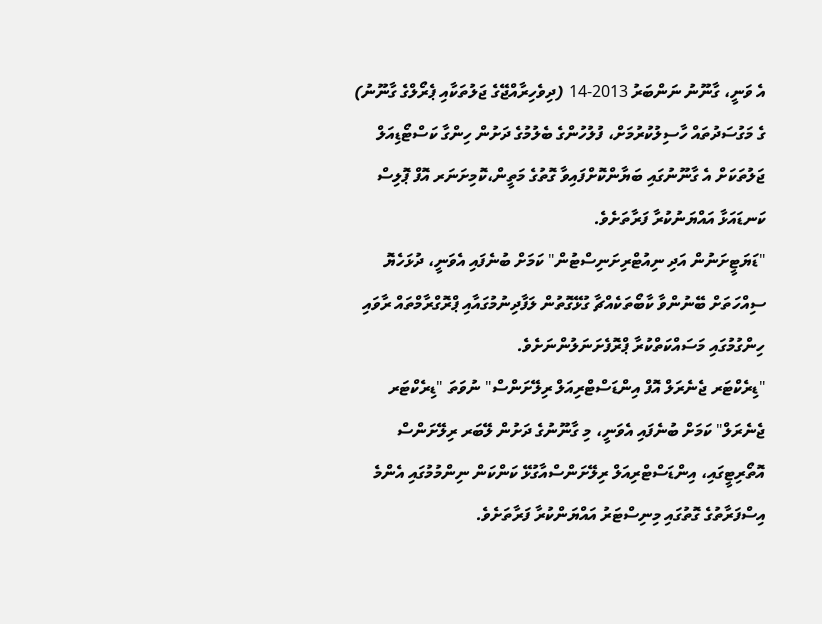އެ ވަނީ، ގާނޫނު ނަންބަރު 2013-14 (ދިވެހިރާއްޖޭގެ ޖަލުތަކާއި ޕެރޯލްގެ ގާނޫނު) ގެ މަގުސަދުތައް ހާސިލުކުރުމަށް، ފުލުހުންގެ ބެލުމުގެ ދަށުން ހިންގާ ކަސްޓޯޑިއަލް ޖަލުތަކަށް އެ ގާނޫނުގައި ބަޔާންކޮށްފައިވާ ގޮތުގެ މަތީން،ކޮމިށަނަރ އޮފް ޕޮލިސް ކަނޑައަޅާ އައްޔަނުކުރާ ފަރާތަށެވެ.
"ޑަޔަޓީށަނުން އަދި ނިއުޓްރިށަނިސްޓުން" ކަމަށް ބުނެފައި އެވަނީ، ދުޅަހެޔޮ ސިއްހަތަށް ބޭނުންވާ ކާބޯތަކެއްޗާ ގުޅޭގޮތުން ލަފާދިނުމުގައާއި ޕްރޮގްރާމްތައް ރާވައި ހިންގުމުގައި މަސައްކަތްކުރާ ޕްރޮފެށަނަލުންނަށެވެ.
"ޑިރެކްޓަރ ޖެނެރަލް އޮފް އިންޑަސްޓްރިއަލް ރިލޭށަންސް" ނުވަތަ "ޑިރެކްޓަރ ޖެނެރަލް" ކަމަށް ބުނެފައި އެވަނީ، މި ގާނޫނުގެ ދަށުން ލޭބަރ ރިލޭށަންސް އޮތޯރިޓީގައި، އިންޑަސްޓްރިއަލް ރިލޭށަންސްއާގުޅޭ ކަންކަން ނިންމުމުގައި އެންމެ އިސްފަރާތުގެ ގޮތުގައި މިނިސްޓަރު އައްޔަންކުރާ ފަރާތަށެވެ.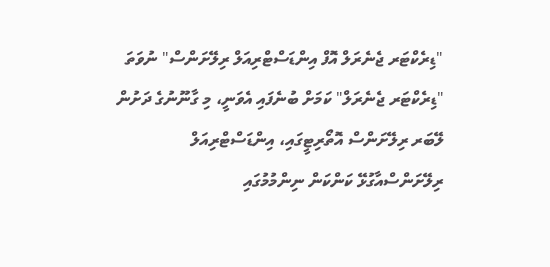"ޑިރެކްޓަރ ޖެނެރަލް އޮފް އިންޑަސްޓްރިއަލް ރިލޭށަންސް" ނުވަތަ "ޑިރެކްޓަރ ޖެނެރަލް" ކަމަށް ބުނެފައި އެވަނީ، މި ގާނޫނުގެ ދަށުން ލޭބަރ ރިލޭށަންސް އޮތޯރިޓީގައި، އިންޑަސްޓްރިއަލް ރިލޭށަންސްއާގުޅޭ ކަންކަން ނިންމުމުގައި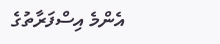އެންމެ އިސްފަރާތުގެ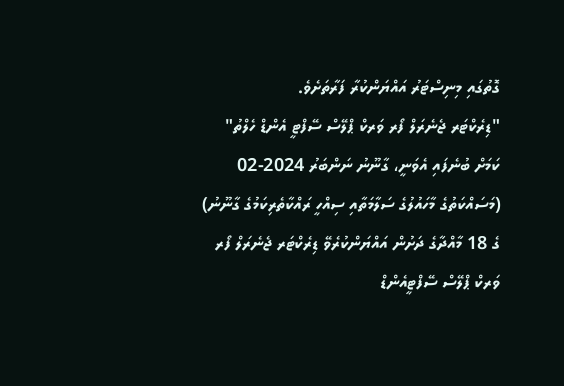ގޮތުގައި މިނިސްޓަރު އައްޔަންކުރާ ފަރާތަށެވެ.
"ޑިރެކްޓަރ ޖެނެރަލް ފޯރ ވަރކް ޕްލޭސް ސޭފްޓީ އެންޑް ހެލްތު" ކަމަށް ބުނެފައި އެވަނީ، ގާނޫނު ނަންބަރު 2024-02 (މަސައްކަތުގެ މާހައުލުގެ ސަލާމަތާއި ސިއްހީ ރައްކާތެރިކަމުގެ ގާނޫނު) ގެ 18 މާއްދާގެ ދަށުން އައްޔަންކުރެވޭ ޑިރެކްޓަރ ޖެނެރަލް ފޯރ ވަރކް ޕްލޭސް ސޭފްޓީއެންޑް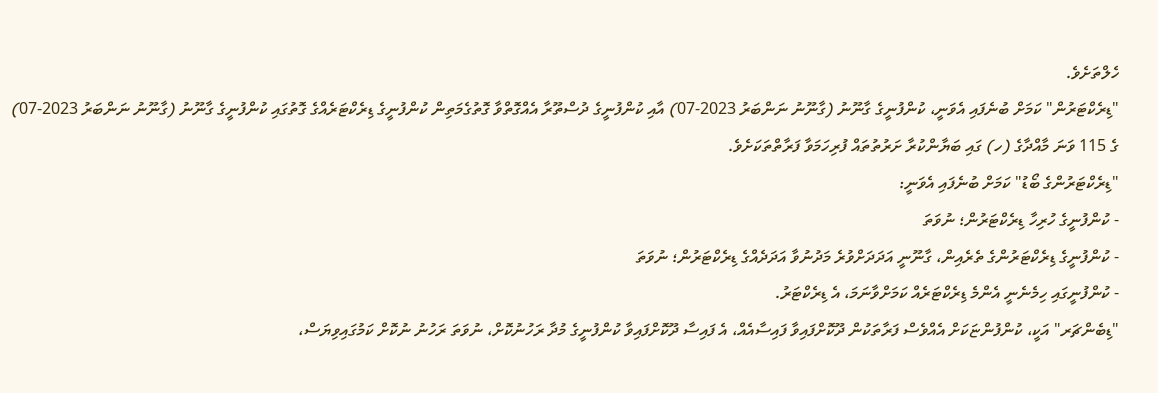ހެލްތަށެވެ.
"ޑިރެކްޓަރުން" ކަމަށް ބުނެފައި އެވަނީ، ކުންފުނީގެ ގާނޫނު (ގާނޫނު ނަންބަރު 2023-07) އާއި ކުންފުނީގެ ދުސްތޫރާ އެއްގޮތްވާ ގޮތުގެމަތިން ކުންފުނީގެ ޑިރެކްޓަރެއްގެ ގޮތުގައި ކުންފުނީގެ ގާނޫނު (ގާނޫނު ނަންބަރު 2023-07) ގެ 115 ވަނަ މާއްދާގެ (ހ) ގައި ބަޔާންކުރާ ށަރުތުތައް ފުރިހަމަވާ ފަރާތްތަކަށެވެ.
"ޑިރެކްޓަރުންގެ ބޯޑު" ކަމަށް ބުނެފައި އެވަނީ:
- ކުންފުނީގެ ހުރިހާ ޑިރެކްޓަރުން؛ ނުވަތަ
- ކުންފުނީގެ ޑިރެކްޓަރުންގެ ތެރެއިން، ގާނޫނީ އަދަދަށްވުރެ މަދުނުވާ އަދަދެއްގެ ޑިރެކްޓަރުން؛ ނުވަތަ
- ކުންފުނީގައި ހިމެނެނީ އެންމެ ޑިރެކްޓަރެއް ކަމަށްވާނަމަ، އެ ޑިރެކްޓަރު.
"ޑިބެންޗަރ" އަކީ، ކުންފުންޏަކަށް އެއްވެސް ފަރާތަކުން ދޫކޮށްފައިވާ ފައިސާއެއް، އެ ފައިސާ ދޫކޮށްފައިވާ ކުންފުނީގެ މުދާ ރަހުނުކޮށް، ނުވަތަ ރަހުނު ނުކޮށް ކަމުގައިވިޔަސް،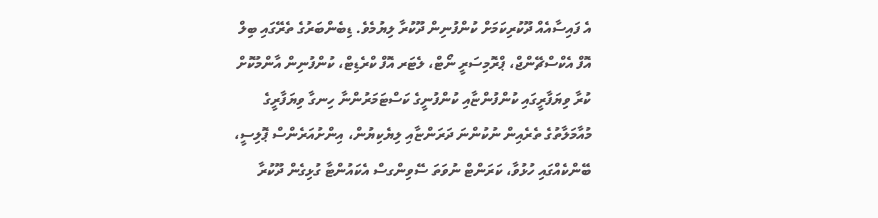އެ ފައިސާއެއް ދޫކުރިކަމަށް ކުންފުނިން ދޫކުރާ ލިޔުމެވެ. ޑިބެންބަރުގެ ތެރޭގައި ބިލް އޮފް އެކްސްޗޭންޖް، ޕްރޮމިސަރީ ނޯޓް، ލެޓަރ އޮފް ކްރެޑިޓް، ކުންފުނިން އާންމުކޮށް ކުރާ ވިޔަފާރީގައި ކުންފުންޏާއި ކުންފުނީގެ ކަސްޓަމަރުންނާ ހިނގާ ވިޔަފާރީގެ މުއާމަލާތުގެ ތެރެއިން ނުކުންނަ ދަރަންޏާއި ލިޔެކިޔުން، އިންށުއަރެންސް ޕޮލިސީ، ބޭންކެއްގައި ހުޅުވާ، ކަރަންޓް ނުވަތަ ސޭވިންގސް އެކައުންޓާ ގުޅިގެން ދޫކުރާ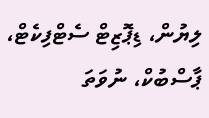ލިޔުން، ޑިޕޮޒިޓް ސެޓްފިކެޓް، ޕާސްބުކް، ނުވަތަ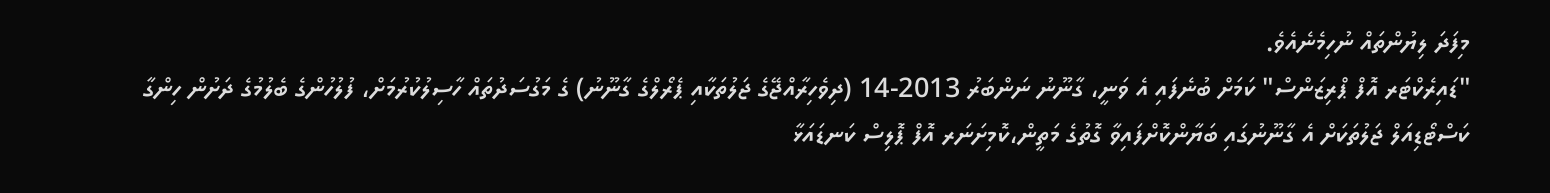މިފަދަ ލިޔުންތައް ނުހިމެނެއެވެ.
"ޑައިރެކްޓަރ އޮފް ޕްރިޒަންސް" ކަމަށް ބުނެފައި އެ ވަނީ، ގާނޫނު ނަންބަރު 2013-14 (ދިވެހިރާއްޖޭގެ ޖަލުތަކާއި ޕެރޯލްގެ ގާނޫނު) ގެ މަގުސަދުތައް ހާސިލުކުރުމަށް، ފުލުހުންގެ ބެލުމުގެ ދަށުން ހިންގާ ކަސްޓޯޑިއަލް ޖަލުތަކަށް އެ ގާނޫނުގައި ބަޔާންކޮށްފައިވާ ގޮތުގެ މަތީން،ކޮމިށަނަރ އޮފް ޕޮލިސް ކަނޑައަޅާ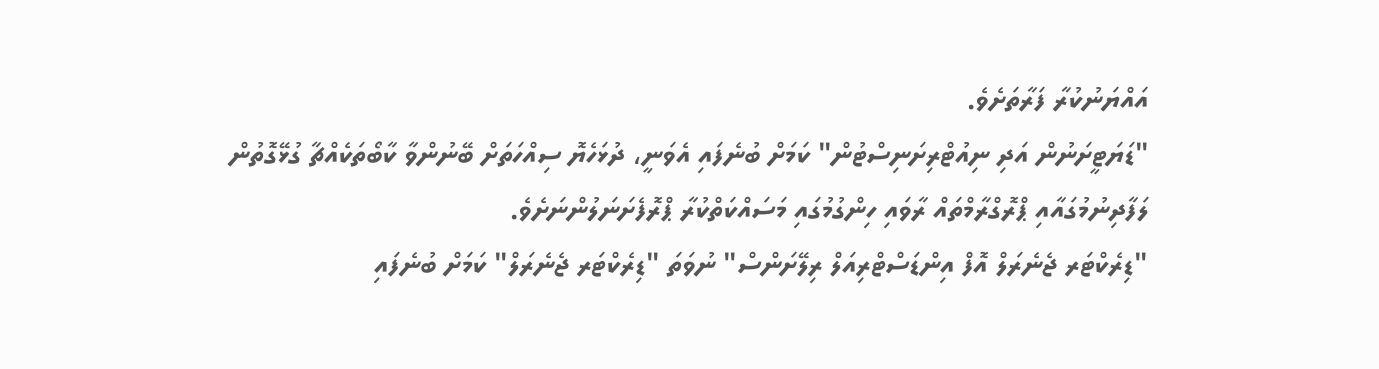އައްޔަނުކުރާ ފަރާތަށެވެ.
"ޑަޔަޓީށަނުން އަދި ނިއުޓްރިށަނިސްޓުން" ކަމަށް ބުނެފައި އެވަނީ، ދުޅަހެޔޮ ސިއްހަތަށް ބޭނުންވާ ކާބޯތަކެއްޗާ ގުޅޭގޮތުން ލަފާދިނުމުގައާއި ޕްރޮގްރާމްތައް ރާވައި ހިންގުމުގައި މަސައްކަތްކުރާ ޕްރޮފެށަނަލުންނަށެވެ.
"ޑިރެކްޓަރ ޖެނެރަލް އޮފް އިންޑަސްޓްރިއަލް ރިލޭށަންސް" ނުވަތަ "ޑިރެކްޓަރ ޖެނެރަލް" ކަމަށް ބުނެފައި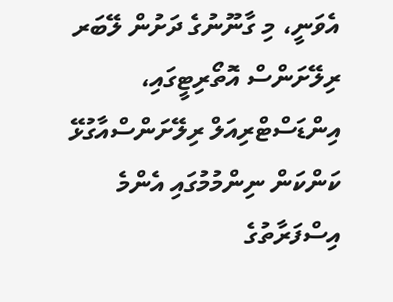އެވަނީ، މި ގާނޫނުގެ ދަށުން ލޭބަރ ރިލޭށަންސް އޮތޯރިޓީގައި، އިންޑަސްޓްރިއަލް ރިލޭށަންސްއާގުޅޭ ކަންކަން ނިންމުމުގައި އެންމެ އިސްފަރާތުގެ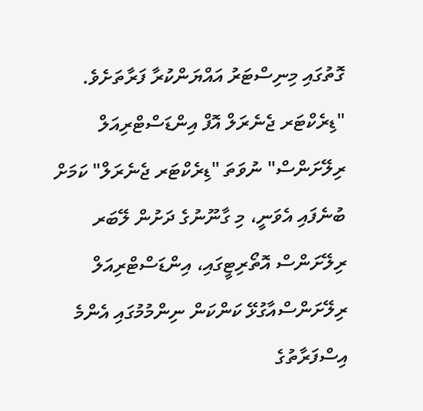ގޮތުގައި މިނިސްޓަރު އައްޔަންކުރާ ފަރާތަށެވެ.
"ޑިރެކްޓަރ ޖެނެރަލް އޮފް އިންޑަސްޓްރިއަލް ރިލޭށަންސް" ނުވަތަ "ޑިރެކްޓަރ ޖެނެރަލް" ކަމަށް ބުނެފައި އެވަނީ، މި ގާނޫނުގެ ދަށުން ލޭބަރ ރިލޭށަންސް އޮތޯރިޓީގައި، އިންޑަސްޓްރިއަލް ރިލޭށަންސްއާގުޅޭ ކަންކަން ނިންމުމުގައި އެންމެ އިސްފަރާތުގެ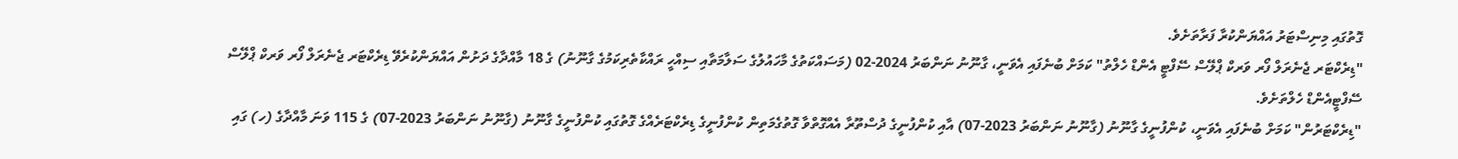ގޮތުގައި މިނިސްޓަރު އައްޔަންކުރާ ފަރާތަށެވެ.
"ޑިރެކްޓަރ ޖެނެރަލް ފޯރ ވަރކް ޕްލޭސް ސޭފްޓީ އެންޑް ހެލްތު" ކަމަށް ބުނެފައި އެވަނީ، ގާނޫނު ނަންބަރު 2024-02 (މަސައްކަތުގެ މާހައުލުގެ ސަލާމަތާއި ސިއްހީ ރައްކާތެރިކަމުގެ ގާނޫނު) ގެ 18 މާއްދާގެ ދަށުން އައްޔަންކުރެވޭ ޑިރެކްޓަރ ޖެނެރަލް ފޯރ ވަރކް ޕްލޭސް ސޭފްޓީއެންޑް ހެލްތަށެވެ.
"ޑިރެކްޓަރުން" ކަމަށް ބުނެފައި އެވަނީ، ކުންފުނީގެ ގާނޫނު (ގާނޫނު ނަންބަރު 2023-07) އާއި ކުންފުނީގެ ދުސްތޫރާ އެއްގޮތްވާ ގޮތުގެމަތިން ކުންފުނީގެ ޑިރެކްޓަރެއްގެ ގޮތުގައި ކުންފުނީގެ ގާނޫނު (ގާނޫނު ނަންބަރު 2023-07) ގެ 115 ވަނަ މާއްދާގެ (ހ) ގައި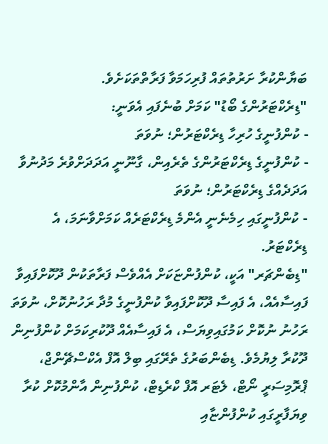ބަޔާންކުރާ ށަރުތުތައް ފުރިހަމަވާ ފަރާތްތަކަށެވެ.
"ޑިރެކްޓަރުންގެ ބޯޑު" ކަމަށް ބުނެފައި އެވަނީ:
- ކުންފުނީގެ ހުރިހާ ޑިރެކްޓަރުން؛ ނުވަތަ
- ކުންފުނީގެ ޑިރެކްޓަރުންގެ ތެރެއިން، ގާނޫނީ އަދަދަށްވުރެ މަދުނުވާ އަދަދެއްގެ ޑިރެކްޓަރުން؛ ނުވަތަ
- ކުންފުނީގައި ހިމެނެނީ އެންމެ ޑިރެކްޓަރެއް ކަމަށްވާނަމަ، އެ ޑިރެކްޓަރު.
"ޑިބެންޗަރ" އަކީ، ކުންފުންޏަކަށް އެއްވެސް ފަރާތަކުން ދޫކޮށްފައިވާ ފައިސާއެއް، އެ ފައިސާ ދޫކޮށްފައިވާ ކުންފުނީގެ މުދާ ރަހުނުކޮށް، ނުވަތަ ރަހުނު ނުކޮށް ކަމުގައިވިޔަސް، އެ ފައިސާއެއް ދޫކުރިކަމަށް ކުންފުނިން ދޫކުރާ ލިޔުމެވެ. ޑިބެންބަރުގެ ތެރޭގައި ބިލް އޮފް އެކްސްޗޭންޖް، ޕްރޮމިސަރީ ނޯޓް، ލެޓަރ އޮފް ކްރެޑިޓް، ކުންފުނިން އާންމުކޮށް ކުރާ ވިޔަފާރީގައި ކުންފުންޏާއި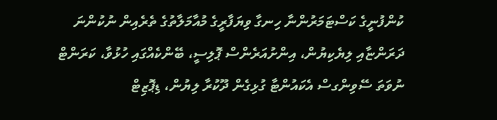ކުންފުނީގެ ކަސްޓަމަރުންނާ ހިނގާ ވިޔަފާރީގެ މުއާމަލާތުގެ ތެރެއިން ނުކުންނަ ދަރަންޏާއި ލިޔެކިޔުން، އިންށުއަރެންސް ޕޮލިސީ، ބޭންކެއްގައި ހުޅުވާ، ކަރަންޓް ނުވަތަ ސޭވިންގސް އެކައުންޓާ ގުޅިގެން ދޫކުރާ ލިޔުން، ޑިޕޮޒިޓް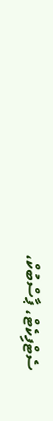ސެޓްފިކެޓް، ޕާސްބުކް،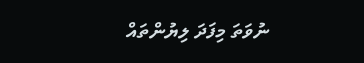ނުވަތަ މިފަދަ ލިޔުންތައް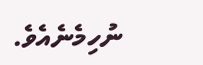ނުހިމެނެއެވެ.